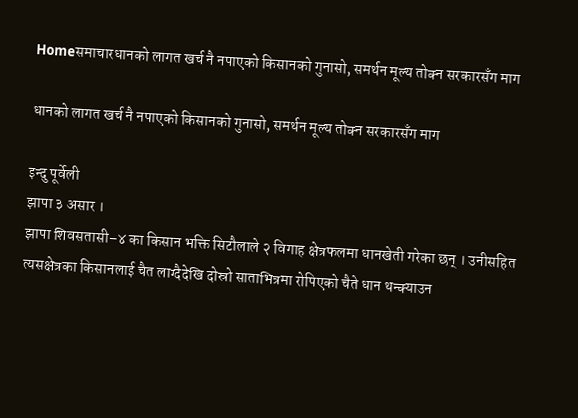Homeसमाचारधानको लागत खर्च नै नपाएको किसानको गुनासो, समर्थन मूल्य तोक्न सरकारसँग माग

धानको लागत खर्च नै नपाएको किसानको गुनासो, समर्थन मूल्य तोक्न सरकारसँग माग

इन्दु पूर्वेली
झापा ३ असार ।
झापा शिवसतासी–४ का किसान भक्ति सिटौलाले २ विगाह क्षेत्रफलमा धानखेती गरेका छन् । उनीसहित त्यसक्षेत्रका किसानलाई चैत लाग्दैदेखि दोस्रो साताभित्रमा रोपिएको चैते धान थन्क्याउन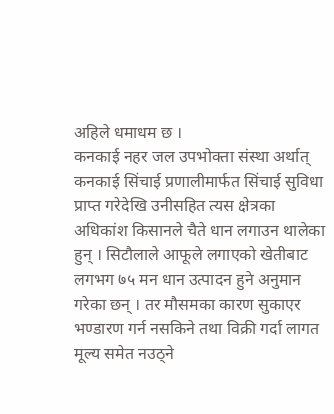अहिले धमाधम छ ।
कनकाई नहर जल उपभोक्ता संस्था अर्थात् कनकाई सिंचाई प्रणालीमार्फत सिंचाई सुविधा प्राप्त गरेदेखि उनीसहित त्यस क्षेत्रका अधिकांश किसानले चैते धान लगाउन थालेका हुन् । सिटौलाले आफूले लगाएको खेतीबाट लगभग ७५ मन धान उत्पादन हुने अनुमान गरेका छन् । तर मौसमका कारण सुकाएर भण्डारण गर्न नसकिने तथा विक्री गर्दा लागत मूल्य समेत नउठ्ने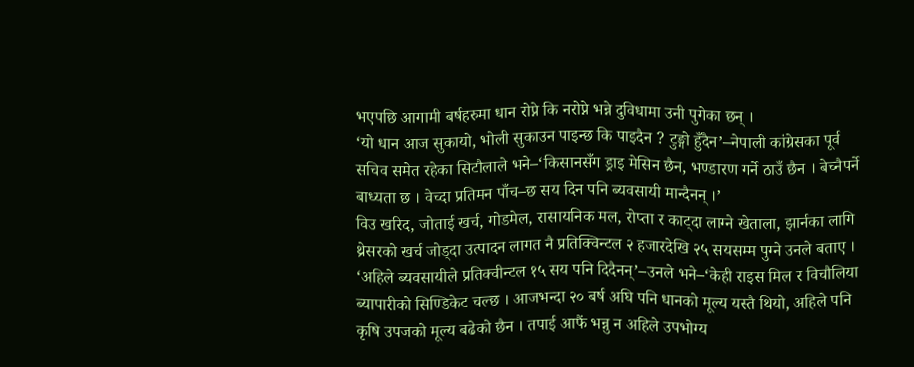भएपछि आगामी बर्षहरुमा धान रोप्ने कि नरोप्ने भन्ने दुविधामा उनी पुगेका छन् ।
‘यो धान आज सुकायो, भोली सुकाउन पाइन्छ कि पाइदैन ? टुङ्गो हुँदैन’–नेपाली कांग्रेसका पूर्व सचिव समेत रहेका सिटौलाले भने–‘किसानसँग ड्राइ मेसिन छैन, भण्डारण गर्ने ठाउँ छैन । बेच्नैपर्ने बाध्यता छ । वेच्दा प्रतिमन पाँच–छ सय दिन पनि ब्यवसायी मान्दैनन् ।’
विउ खरिद, जोताई खर्च, गोडमेल, रासायनिक मल, रोप्ता र काट्दा लाग्ने खेताला, झार्नका लागि थ्रेसरको खर्च जोड्दा उत्पादन लागत नै प्रतिक्विन्टल २ हजारदेखि २५ सयसम्म पुग्ने उनले बताए । ‘अहिले ब्यवसायीले प्रतिक्वीन्टल १५ सय पनि दिदैनन्’–उनले भने–‘केही राइस मिल र विचौलिया ब्यापारीको सिण्डिकेट चल्छ । आजभन्दा २० बर्ष अघि पनि धानको मूल्य यस्तै थियो, अहिले पनि कृषि उपजको मूल्य बढेको छैन । तपाई आफैं भन्नु न अहिले उपभोग्य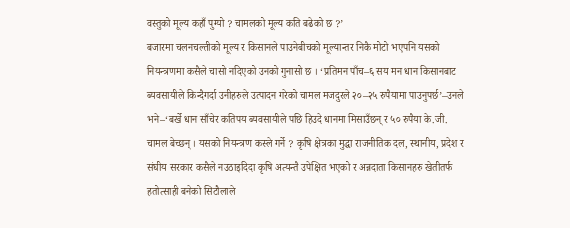वस्तुको मूल्य कहाँ पुग्यो ? चामलको मूल्य कति बढेको छ ?’
बजारमा चलनचल्तीको मूल्य र किसानले पाउनेबीचको मूल्यान्तर निकै मोटो भएपनि यसको नियन्त्रणमा कसैले चासो नदिएको उनको गुनासो छ । ‘प्रतिमन पाँच–६ सय मन धान किसानबाट ब्यवसायीले किन्दैगर्दा उनीहरुले उत्पादन गरेको चामल मजदुरले २०–२५ रुपैयामा पाउनुपर्छ’–उनले भने–‘बर्खे धान साँचेर कतिपय ब्यवसायीले पछि हिउदे धानमा मिसाउँछन् र ५० रुपैया के.जी. चामल बेच्छन् । यसको नियन्त्रण कस्ले गर्ने ? कृषि क्षेत्रका मुद्धा राजनीतिक दल, स्थानीय, प्रदेश र संघीय सरकार कसैले नउठाइदिदा कृषि अत्यन्तै उपेक्षित भएको र अन्नदाता किसानहरु खेतीतर्फ हतोत्साही बनेको सिटौलाले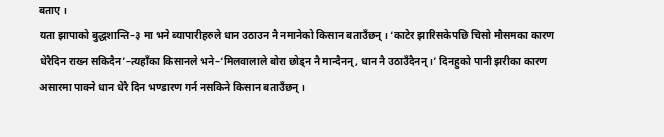बताए ।
यता झापाको बुद्धशान्ति–३ मा भने ब्यापारीहरुले धान उठाउन नै नमानेको किसान बताउँछन् । ‘काटेर झारिसकेपछि चिसो मौसमका कारण धेरैदिन राख्न सकिदैन’–त्यहाँका किसानले भने–‘मिलवालाले बोरा छोड्न नै मान्दैनन्, धान नै उठाउँदैनन् ।’ दिनहुको पानी झरीका कारण असारमा पाक्ने धान धेरै दिन भण्डारण गर्न नसकिने किसान बताउँछन् ।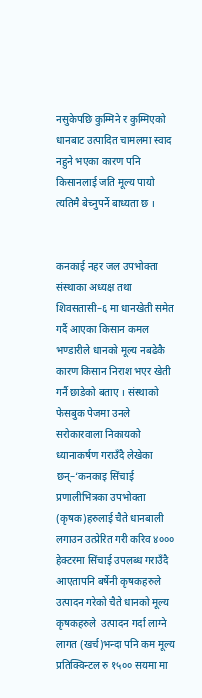नसुकेपछि कुम्मिने र कुम्मिएको धानबाट उत्पादित चामलमा स्वाद नहुने भएका कारण पनि किसानलाई जति मूल्य पायो त्यतिमै बेच्नुपर्ने बाध्यता छ ।


कनकाई नहर जल उपभोक्ता संस्थाका अध्यक्ष तथा शिवसतासी–६ मा धानखेती समेत गर्दै आएका किसान कमल भण्डारीले धानको मूल्य नबढेकै कारण किसान निराश भएर खेती गर्नै छाडेको बताए । संस्थाको फेसबुक पेजमा उनले सरोकारवाला निकायको ध्यानाकर्षण गराउँदै लेखेका छन्–‘कनकाइ सिंचाई प्रणालीभित्रका उपभोक्ता (कृषक)हरुलाई चैते धानबाली लगाउन उत्प्रेरित गरी करिव ४००० हेक्टरमा सिंचाई उपलब्ध गराउँदै आएतापनि बर्षेनी कृषकहरुले उत्पादन गरेको चैते धानको मूल्य कृषकहरुले  उत्पादन गर्दा लाग्ने लागत (खर्च)भन्दा पनि कम मूल्य प्रतिक्विन्टल रु १५०० सयमा मा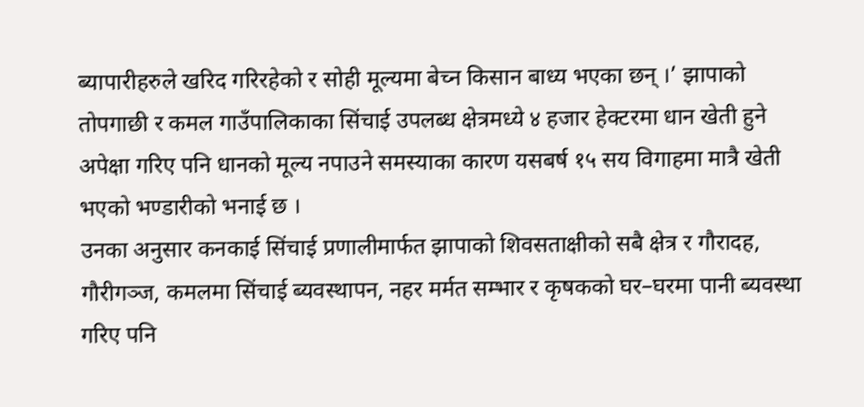ब्यापारीहरुले खरिद गरिरहेको र सोही मूल्यमा बेच्न किसान बाध्य भएका छन् ।’ झापाको तोपगाछी र कमल गाउँपालिकाका सिंचाई उपलब्ध क्षेत्रमध्ये ४ हजार हेक्टरमा धान खेती हुने अपेक्षा गरिए पनि धानको मूल्य नपाउने समस्याका कारण यसबर्ष १५ सय विगाहमा मात्रै खेती भएको भण्डारीको भनाई छ ।
उनका अनुसार कनकाई सिंचाई प्रणालीमार्फत झापाको शिवसताक्षीको सबै क्षेत्र र गौरादह, गौरीगञ्ज, कमलमा सिंचाई ब्यवस्थापन, नहर मर्मत सम्भार र कृषकको घर–घरमा पानी ब्यवस्था गरिए पनि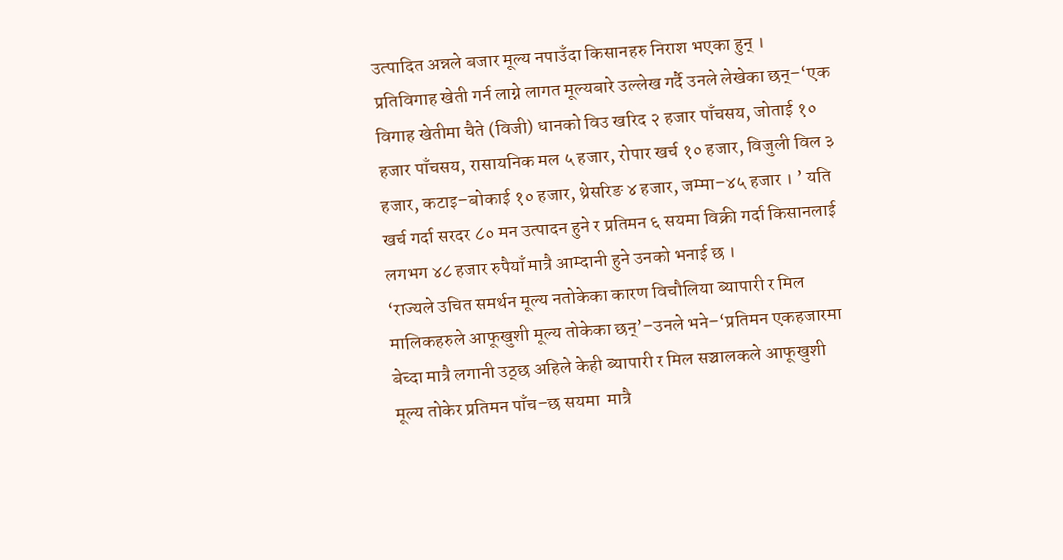उत्पादित अन्नले बजार मूल्य नपाउँदा किसानहरु निराश भएका हुन् ।
प्रतिविगाह खेती गर्न लाग्ने लागत मूल्यबारे उल्लेख गर्दै उनले लेखेका छन्–‘एक विगाह खेतीमा चैते (विजी) धानको विउ खरिद २ हजार पाँचसय, जोताई १० हजार पाँचसय, रासायनिक मल ५ हजार, रोपार खर्च १० हजार, विजुली विल ३ हजार, कटाइ–बोकाई १० हजार, थ्रेसरिङ ४ हजार, जम्मा–४५ हजार । ’ यति खर्च गर्दा सरदर ८० मन उत्पादन हुने र प्रतिमन ६ सयमा विक्री गर्दा किसानलाई लगभग ४८ हजार रुपैयाँ मात्रै आम्दानी हुने उनको भनाई छ ।
‘राज्यले उचित समर्थन मूल्य नतोकेका कारण विचौलिया ब्यापारी र मिल  मालिकहरुले आफूखुशी मूल्य तोकेका छन्’–उनले भने–‘प्रतिमन एकहजारमा बेच्दा मात्रै लगानी उठ्छ अहिले केही ब्यापारी र मिल सञ्चालकले आफूखुशी मूल्य तोकेर प्रतिमन पाँच–छ सयमा  मात्रै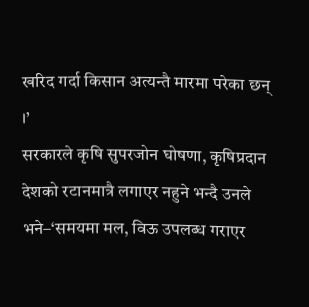खरिद गर्दा किसान अत्यन्तै मारमा परेका छन् ।’
सरकारले कृषि सुपरजोन घोषणा, कृषिप्रदान देशको रटानमात्रै लगाएर नहुने भन्दै उनले भने–‘समयमा मल, विऊ उपलब्ध गराएर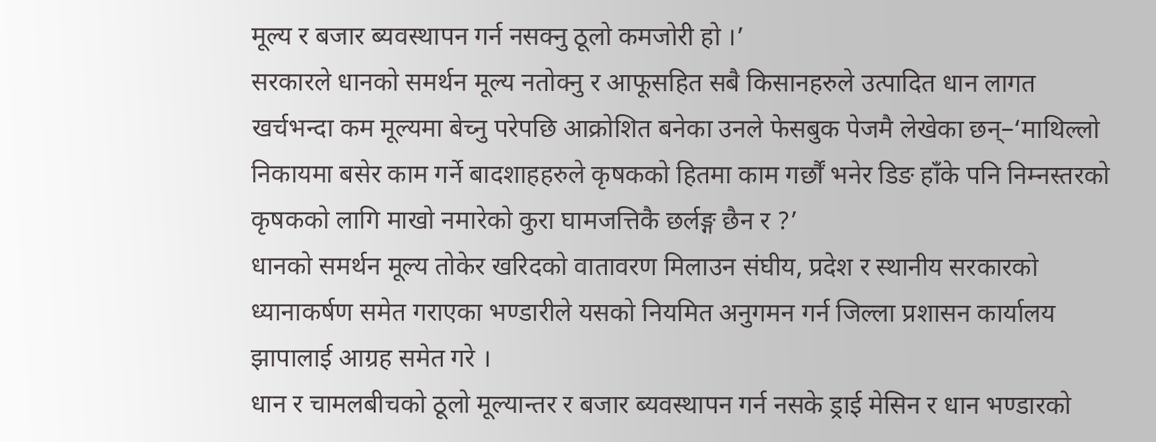मूल्य र बजार ब्यवस्थापन गर्न नसक्नु ठूलो कमजोरी हो ।’
सरकारले धानको समर्थन मूल्य नतोक्नु र आफूसहित सबै किसानहरुले उत्पादित धान लागत खर्चभन्दा कम मूल्यमा बेच्नु परेपछि आक्रोशित बनेका उनले फेसबुक पेजमै लेखेका छन्–‘माथिल्लो निकायमा बसेर काम गर्ने बादशाहहरुले कृषकको हितमा काम गर्छौं भनेर डिङ हाँके पनि निम्नस्तरको कृषकको लागि माखो नमारेको कुरा घामजत्तिकै छर्लङ्ग छैन र ?’
धानको समर्थन मूल्य तोकेर खरिदको वातावरण मिलाउन संघीय, प्रदेश र स्थानीय सरकारको ध्यानाकर्षण समेत गराएका भण्डारीले यसको नियमित अनुगमन गर्न जिल्ला प्रशासन कार्यालय झापालाई आग्रह समेत गरे ।
धान र चामलबीचको ठूलो मूल्यान्तर र बजार ब्यवस्थापन गर्न नसके ड्राई मेसिन र धान भण्डारको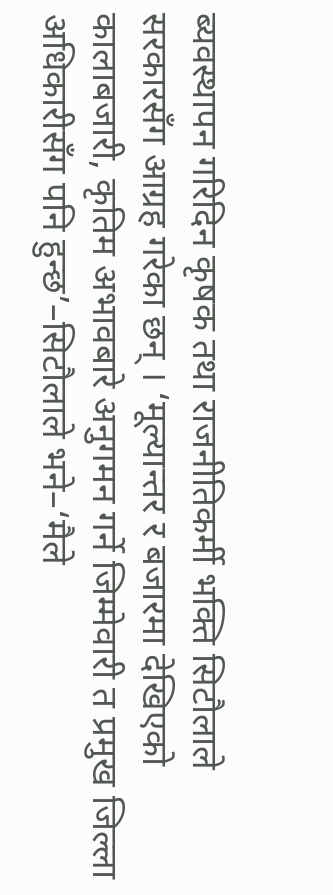ब्यवस्थापन गरिदिन कृषक तथा राजनीतिकर्मी भक्ति सिटौलाले सरकारसँग आग्रह गरेका छन् । ‘मूल्यान्तर र बजारमा देखिएको कालाबजारी, कृतिम अभावबारे अनुगमन गर्ने जिम्मेवारी त प्रमुख जिल्ला अधिकारीसँग पनि हुन्छ’–सिटौलाले भने–‘मैले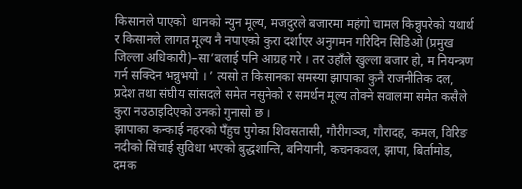किसानले पाएको  धानको न्युन मूल्य, मजदुरले बजारमा महंगो चामल किन्नुपरेको यथार्थ र किसानले लागत मूल्य नै नपाएको कुरा दर्शाएर अनुगमन गरिदिन सिडिओ (प्रमुख जिल्ला अधिकारी)–सा’बलाई पनि आग्रह गरे । तर उहाँले खुल्ला बजार हो, म नियन्त्रण गर्न सक्दिन भन्नुभयो । ’ त्यसो त किसानका समस्या झापाका कुनै राजनीतिक दल, प्रदेश तथा संघीय सांसदले समेत नसुनेको र समर्थन मूल्य तोक्ने सवालमा समेत कसैले कुरा नउठाइदिएको उनको गुनासो छ ।
झापाका कन्काई नहरको पँहुच पुगेका शिवसतासी, गौरीगञ्ज, गौरादह, कमल, विरिङ नदीको सिंचाई सुविधा भएको बुद्धशान्ति, बनियानी, कचनकवल, झापा, बिर्तामोड, दमक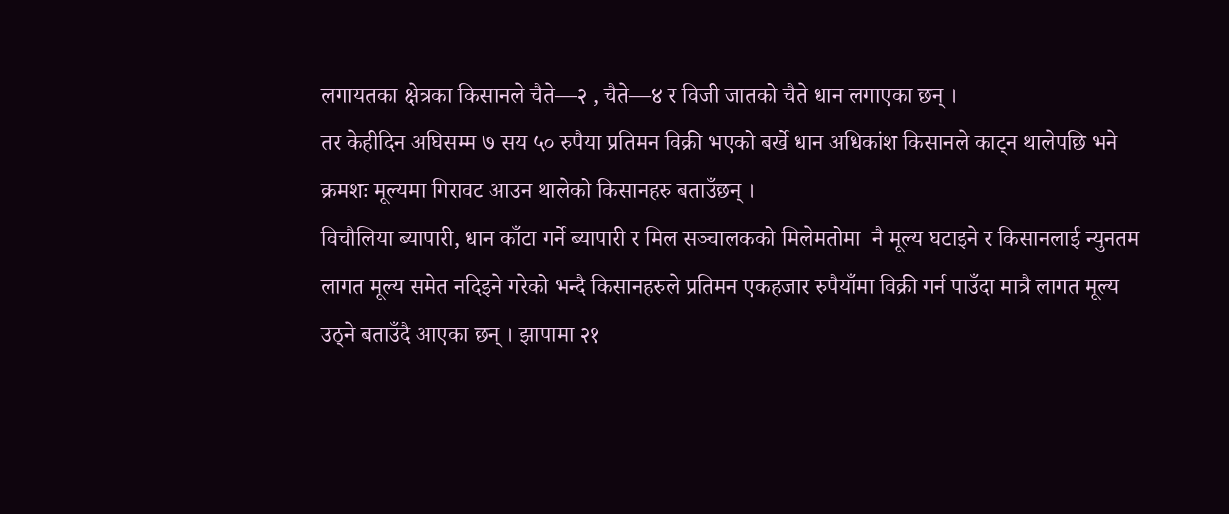लगायतका क्षेत्रका किसानले चैते—२ , चैते—४ र विजी जातको चैते धान लगाएका छन् ।
तर केहीदिन अघिसम्म ७ सय ५० रुपैया प्रतिमन विक्री भएको बर्खे धान अधिकांश किसानले काट्न थालेपछि भने क्रमशः मूल्यमा गिरावट आउन थालेको किसानहरु बताउँछन् ।
विचौलिया ब्यापारी, धान काँटा गर्ने ब्यापारी र मिल सञ्चालकको मिलेमतोमा  नै मूल्य घटाइने र किसानलाई न्युनतम लागत मूल्य समेत नदिइने गरेको भन्दै किसानहरुले प्रतिमन एकहजार रुपैयाँमा विक्री गर्न पाउँदा मात्रै लागत मूल्य उठ्ने बताउँदै आएका छन् । झापामा २१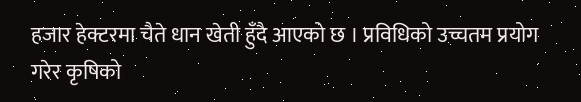हजार हेक्टरमा चैते धान खेती हुँदै आएको छ । प्रविधिको उच्चतम प्रयोग गरेर कृषिको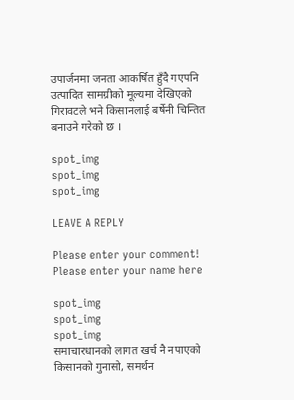उपार्जनमा जनता आकर्षित हुँदै गएपनि उत्पादित सामग्रीको मूल्यमा देखिएको गिरावटले भने किसानलाई बर्षेनी चिन्तित बनाउने गरेको छ ।

spot_img
spot_img
spot_img

LEAVE A REPLY

Please enter your comment!
Please enter your name here

spot_img
spot_img
spot_img
समाचारधानको लागत खर्च नै नपाएको किसानको गुनासो, समर्थन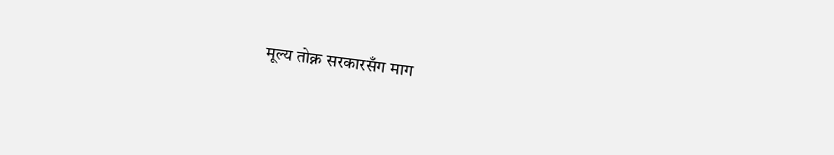मूल्य तोक्न सरकारसँग माग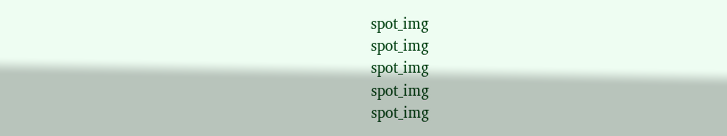spot_img
spot_img
spot_img
spot_img
spot_img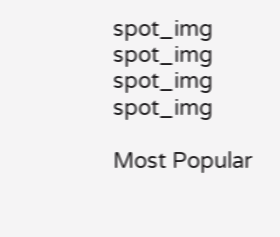spot_img
spot_img
spot_img
spot_img

Most Popular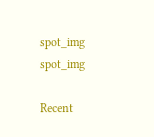spot_img
spot_img

Recent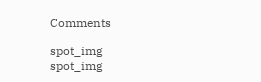Comments

spot_img
spot_img